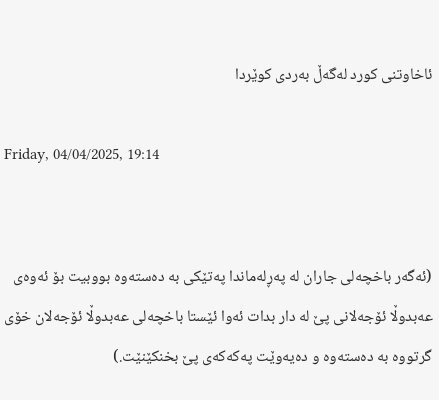ئاخاوتنی کورد لەگەڵ بەردی کوێردا

Friday, 04/04/2025, 19:14


(ئەگەر باخچەلی جاران لە پەڕلەماندا پەتێکی بە دەستەوە بووبیت بۆ ئەوەی عەبدوڵا ئۆجەلانی پێ لە دار بدات ئەوا ئێستا باخچەلی عەبدوڵا ئۆجەلان خۆی گرتووە بە دەستەوە و دەیەوێت پەکەکەی پێ بخنکێنێت.)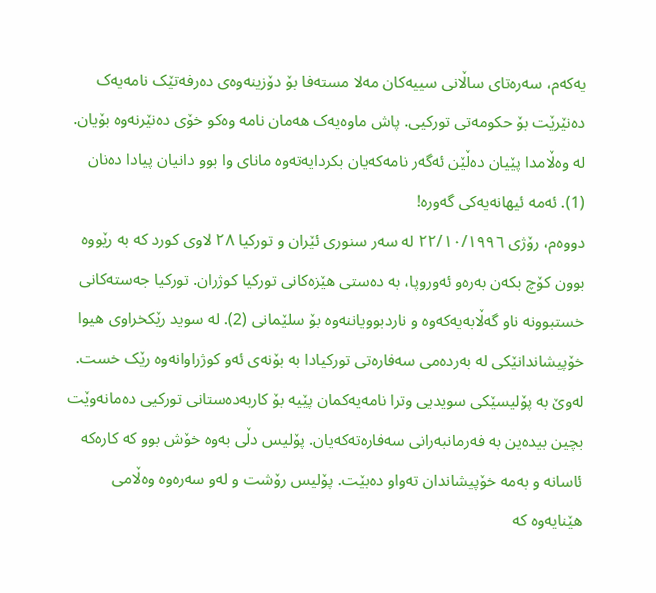یەکەم، سەرەتای ساڵانی سییەکان مەلا مستەفا بۆ دۆزینەوەی دەرفەتێک نامەیەک دەنێرێت بۆ حکومەتی تورکیی. پاش ماوەیەک هەمان نامە وەکو خۆی دەنێرنەوە بۆیان. لە وەڵامدا پێیان دەڵێن ئەگەر نامەکەیان بکردایەتەوە مانای وا بوو دانیان پیادا دەنان (1). ئەمە ئیهانەیەکی گەورە!
دووەم، رۆژی ٢٢/١٠/١٩٩٦ لە سەر سنوری ئێران و تورکیا ٢٨ لاوی کورد کە بە رێووە بوون کۆچ بکەن بەرەو ئەوروپا، بە دەستی هێزەکانی تورکیا کوژران. تورکیا جەستەکانی خستبوونە ناو گەڵابەیەکەوە و ناردبوویاننەوە بۆ سلێمانی (2). لە سوید رێکخراوی هیوا خۆپیشاندانێکی لە بەردەمی سەفارەتی تورکیادا بە بۆنەی ئەو کوژراوانەوە رێک خست. لەوێ بە پۆلیسێکی سویدیی وترا نامەیەکمان پێیە بۆ کاربەدەستانی تورکیی دەمانەوێت بچین بیدەین بە فەرمانبەرانی سەفارەتەکەیان. پۆلیس دڵی بەوە خۆش بوو کە کارەکە ئاسانە و بەمە خۆپیشاندان تەواو دەبێت. پۆلیس رۆشت و لەو سەرەوە وەڵامی هێنایەوە کە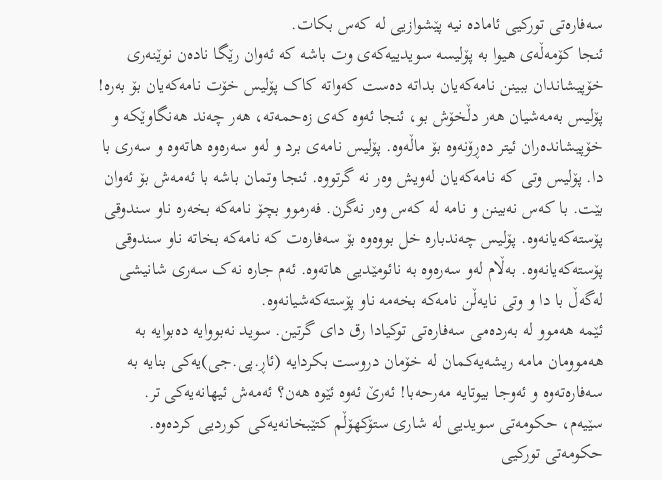سەفارەتی تورکیی ئامادە نیە پێشوازیی لە کەس بکات.
ئنجا کۆمەڵەی هیوا بە پۆلیسە سویدییەکەی وت باشە کە ئەوان رێگا نادەن نوێنەری خۆپیشاندان ببینن نامەکەیان بداتە دەست کەواتە کاک پۆلیس خۆت نامەکەیان بۆ بەرە! پۆلیس بەمەشیان هەر دڵخۆش بو، ئنجا ئەوە کەی زەحمەتە، هەر چەند هەنگاوێکە و خۆپیشاندەران ئیتر دەڕۆنەوە بۆ ماڵەوە. پۆلیس نامەی برد و لەو سەرەوە هاتەوە و سەری با دا. پۆلیس وتی کە نامەکەیان لەویش وەر نە گرتووە. ئنجا وتمان باشە با ئەمەش بۆ ئەوان بێت. با کەس نەبینن و نامە لە کەس وەر نەگرن. فەرموو بچۆ نامەکە بخەرە ناو سندوقی پۆستەکەیانەوە. پۆلیس چەندبارە خل بووەوە بۆ سەفارەت کە نامەکە بخاتە ناو سندوقی پۆستەکەیانەوە. بەڵام لەو سەرەوە بە نائومێدیی هاتەوە. ئەم جارە نەک سەری شانیشی لەگەڵ با دا و وتی نایەڵن نامەکە بخەمە ناو پۆستەکەشیانەوە.
ئێمە هەموو لە بەردەمی سەفارەتی توکیادا رق دای گرتین. سوید نەبووایە دەبوایە بە هەموومان مامە ریشەیەکمان لە خۆمان دروست بکردایە (ئاڕ.پی.جی)یەکی بنایە بە سەفارەتەوە و ئەوجا بیوتایە مەرحەبا! ئەرێ ئەوە ئێوە هەن؟ ئەمەش ئیهانەیەکی تر.
سێیەم، حکومەتی سویدیی لە شاری ستۆکهۆڵم کتێبخانەیەکی کوردیی کردەوە. حکومەتی تورکیی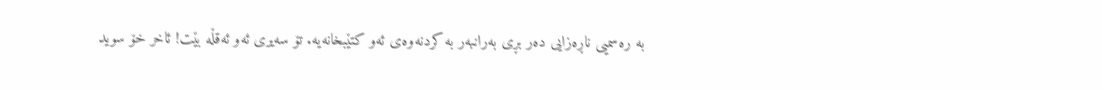بە رەسمیی ناڕەزایی دەر بڕی بەرانبەر بە کردنەوەی ئەو کتێبخانەیە. تۆ سەیری ئەو ئەقڵە بێت! ئاخر خۆ سوید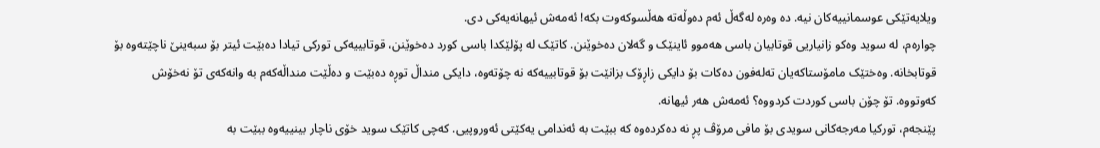ویلایەتێکی عوسمانییەکان نیە. دە وەرە لەگەڵ ئەم دەوڵەتە هەڵسوکەوت بکە! ئەمەش ئیهانەیەکی دی.
چوارەم، لە سوید وەکو زانیاریی قوتابیان باسی هەموو ئاینێک و گەلان دەخوێنن. کاتێک لە پۆلێکدا باسی کورد دەخوێنن، قوتابییەکی تورکی تیادا دەبێت ئیتر بۆ سبەینێ ناچێتەوە بۆ قوتابخانە. وەختێک مامۆستاکەیان تەلەفون دەکات بۆ دایکی زاڕۆک بزانێت بۆ قوتابییەکە نە چۆتەوە، دایکی منداڵ توڕە دەبێت و دەڵێت منداڵەکەم بە وانەکەی تۆ نەخۆش کەوتووە. تۆ چۆن باسی کوردت کردووە؟ ئەمەش هەر ئیهانە.
پێنجەم، تورکیا مەرجەکانی سویدی بۆ مافی مرۆڤ پڕ نە دەکردەوە کە ببێت بە ئەندامی یەکێتی ئەوروپیی. کەچی کاتێک سوید خۆی ناچار بینییەوە ببێت بە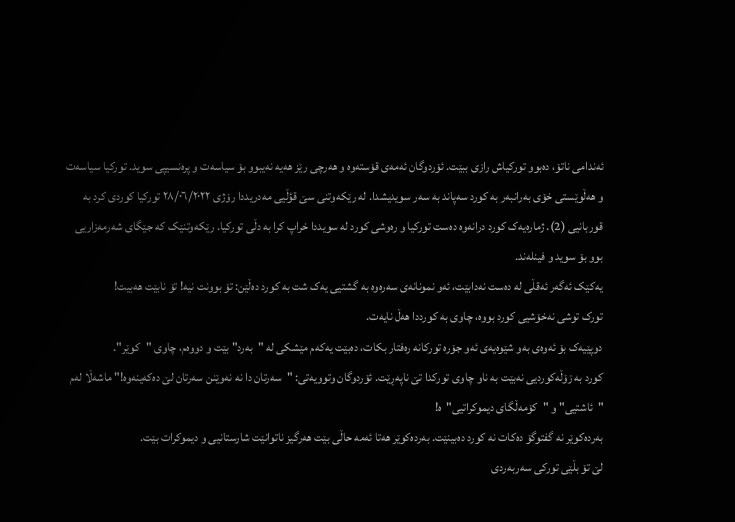ئەندامی ناتۆ، دەبوو تورکیاش رازی ببێت. ئۆردوگان ئەمەی قۆستەوە و هەرچی رێز هەیە نەیبوو بۆ سیاسەت و پرەنسیپی سوید. تورکیا سیاسەت و هەڵوێستی خۆی بەرانبەر بە کورد سەپاند بە سەر سویدیشدا. لە رێکەوتنی سێ قؤڵیی مەدریددا رۆژی ٢٨/٠٦/٢٠٢٢ تورکیا کوردی کرد بە قوربانیی (2). ژمارەیەک کورد درانەوە دەست تورکیا و رەوشی کورد لە سویددا خراپ کرا بە دڵی تورکیا. رێکەوتنێک کە جێگای شەرمەزاریی بوو بۆ سوید و فینلەند.
یەکێک ئەگەر ئەقڵی لە دەست نەدابێت، ئەو نمونانەی سەرەوە بە گشتیی یەک شت بە کورد دەڵێن: تۆ بوونت نیە! تۆ نابێت هەبیت!
تورک توشی نەخۆشیی کورد بووە، چاوی بە کورددا هەڵ نایەت.
دوپێیەک بۆ ئەوەی بەو شێوەیەی ئەو جۆرە تورکانە رەفتار بکات، دەبێت یەکەم مێشکی لە "بەرد" بێت و دووەم، چاوی "کوێر".
کورد بە زۆڵەکوردیی نەبێت بە ناو چاوی تورکدا تێ ناپەڕێت. ئۆردوگان وتوویەتی: "سەرتان دا نە نەوێنن سەرتان لێ دەکەینەوە!" ماشەڵا لەم "ئاشتیی" و "کۆمەڵگای دیموکراتیی"ە!
بەردەکوێر نە گفتوگۆ دەکات نە کورد دەبینێت. بەردەکوێر هەتا ئەمە حاڵی بێت هەرگیز ناتوانێت شارستانیی و دیموکرات بێت.
لێ تۆ بڵێی تورکی سەربەردی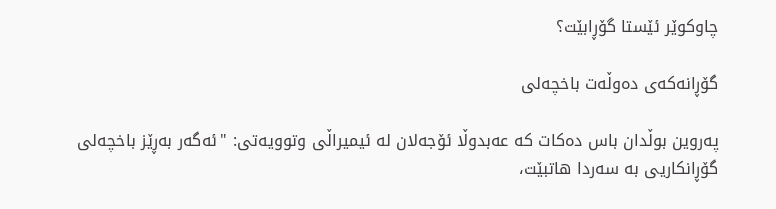چاوکوێر ئێستا گۆڕابێت؟

گۆڕانەکەی دەوڵەت باخچەلی

پەروین بوڵدان باس دەکات کە عەبدوڵا ئۆجەلان لە ئیمیراڵی وتوویەتی: "ئەگەر بەڕێز باخچەلی گۆڕانکاریی بە سەردا هاتبێت،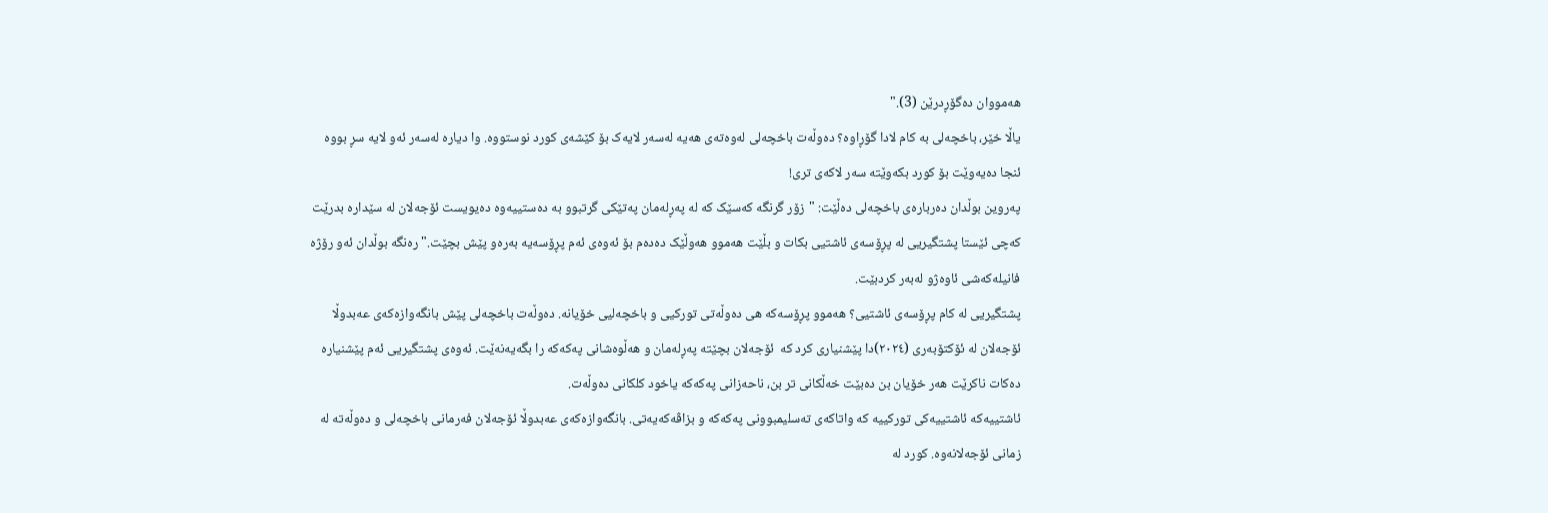هەمووان دەگۆڕدرێن (3)."
یاڵا خێر، باخچەلی بە کام لادا گۆڕاوە؟ دەوڵەت باخچەلی لەوەتەی هەیە لەسەر لایەک بۆ کێشەی کورد نوستووە. وا دیارە لەسەر ئەو لایە سڕ بووە ئنجا دەیەوێت بۆ کورد بکەوێتە سەر لاکەی تری!
پەروین بوڵدان دەربارەی باخچەلی دەڵێت: "زۆر گرنگە کەسێک کە لە پەڕلەمان پەتێکی گرتبوو بە دەستییەوە دەیویست ئۆجەلان لە سێدارە بدرێت کەچی ئێستا پشتگیریی لە پڕۆسەی ئاشتیی بکات و بڵێت هەموو هەوڵێک دەدەم بۆ ئەوەی ئەم پڕۆسەیە بەرەو پێش بچێت." رەنگە بوڵدان ئەو رۆژە فانیلەکەشی ئاوەژو لەبەر کردبێت.
پشتگیریی لە کام پڕۆسەی ئاشتیی؟ هەموو پڕۆسەکە هی دەوڵەتی تورکیی و باخچەلیی خۆیانە. دەوڵەت باخچەلی پێش بانگەوازەکەی عەبدوڵا ئۆجەلان لە ئۆکتۆبەری (٢٠٢٤)دا پێشنیاری کرد کە  ئۆجەلان بچێتە پەڕلەمان و هەڵوەشانی پەکەکە را بگەیەنەێت. ئەوەی پشتگیریی ئەم پێشنیارە دەکات ناکرێت هەر خۆیان بن دەبێت خەڵکانی تر بن، ناحەزانی پەکەکە یاخود کلکانی دەوڵەت.
ئاشتییەکە ئاشتییەکی تورکییە کە واتاکەی تەسلیمبوونی پەکەکە و بزاڤەکەیەتی. بانگەوازەکەی عەبدوڵا ئۆجەلان فەرمانی باخچەلی و دەوڵەتە لە زمانی ئۆجەلانەوە. کورد لە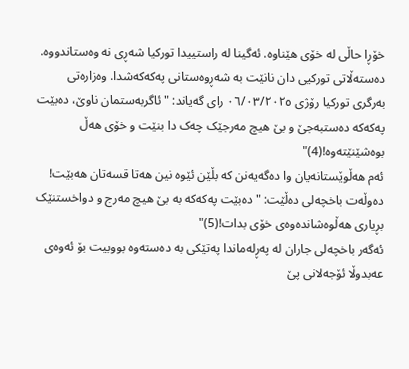خۆڕا حاڵی لە خۆی هێناوە. ئەگینا لە راستییدا تورکیا شەڕی نە وەستاندووە. دەستەڵاتی تورکیی دان نانێت بە شەڕوەستانی پەکەکەشدا. وەزارەتی بەرگری تورکیا رۆژی ٠٦/٠٣/٢٠٢٥ رای گەیاند: "ئاگربەستمان ناوێ، دەبێت پەکەکە دەستبەجێ ‌و بێ هیچ مەرجێک چەک دا بنێت ‌و خۆی هەڵ بوەشێنێتەوە!(4)"
ئەم هەڵوێستانەیان وا دەگەیەنن کە بڵێن ئێوە نین هەتا قسەتان هەبێت! دەوڵەت باخچەلی دەڵێت: "دەبێت پەکەکە بە بێ هیچ مەرج و دواخستنێک بڕیاری هەڵوەشاندەوەی خۆی بدات!(5)"
ئەگەر باخچەلی جاران لە پەڕلەماندا پەتێکی بە دەستەوە بووبیت بۆ ئەوەی عەبدوڵا ئۆجەلانی پێ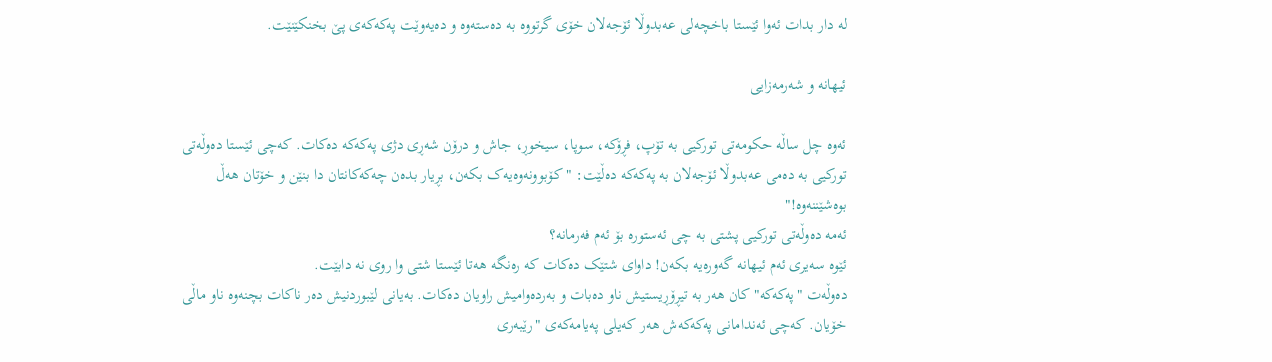لە دار بدات ئەوا ئێستا باخچەلی عەبدوڵا ئۆجەلان خۆی گرتووە بە دەستەوە و دەیەوێت پەکەکەی پێ بخنکێنێت.

ئیهانە و شەرمەزایی

ئەوە چل ساڵە حکومەتی تورکیی بە تۆپ، فڕۆکە، سوپا، سیخوڕ، جاش و درۆن شەڕی دژی پەکەکە دەکات. کەچی ئێستا دەوڵەتی تورکیی بە دەمی عەبدوڵا ئۆجەلان بە پەکەکە دەڵێت: "کۆبوونەوەیەک بکەن، بڕیار بدەن چەکەکانتان دا بنێن و خۆتان هەڵ بوەشێننەوە!"
ئەمە دەوڵەتی تورکیی پشتی بە چی ئەستورە بۆ ئەم فەرمانە؟
ئێوە سەیری ئەم ئیهانە گەورەیە بکەن! داوای شتێک دەکات کە رەنگە هەتا ئێستا شتی وا روی نە دابێت.
دەوڵەت "پەکەکە"کان هەر بە تیڕۆڕیستیش ناو دەبات و بەردەوامیش راویان دەکات. بەیانی لێبوردنیش دەر ناکات بچنەوە ناو ماڵی خۆیان. کەچی ئەندامانی پەکەکەش هەر کەیلی پەیامەکەی "رێبەری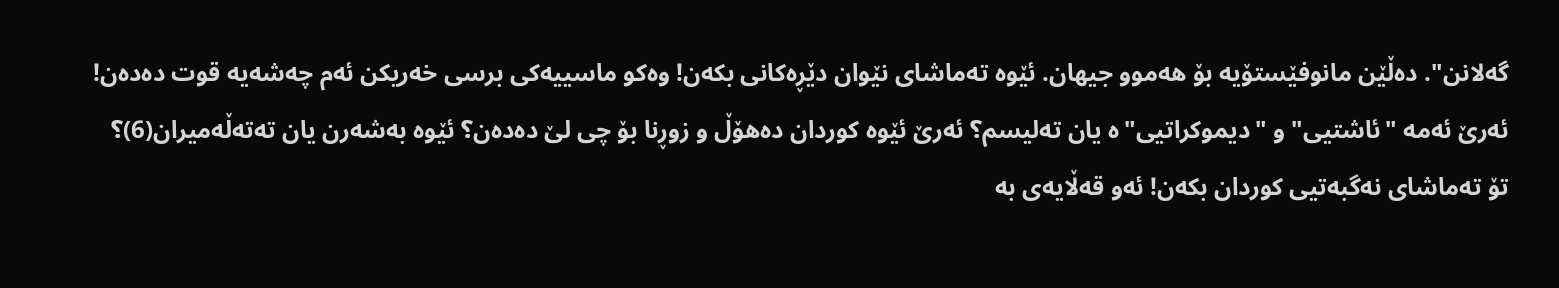گەلانن". دەڵێن مانوفێستۆیە بۆ هەموو جیهان. ئێوە تەماشای نێوان دێڕەکانی بکەن! وەکو ماسییەکی برسی خەریکن ئەم چەشەیە قوت دەدەن! ئەرێ ئەمە "ئاشتیی" و "دیموکراتیی"ە یان تەلیسم؟ ئەرێ ئێوە کوردان دەهۆڵ و زوڕنا بۆ چی لێ دەدەن؟ ئێوە بەشەرن یان تەتەڵەمیران(6)؟
تۆ تەماشای نەگبەتیی کوردان بکەن! ئەو قەڵایەی بە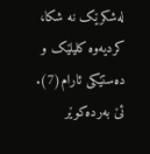لەشکرێک نە شکا، کردیەوە کلیلێک و دەستێکی ئارام(7).
ئێ بەردەکوێر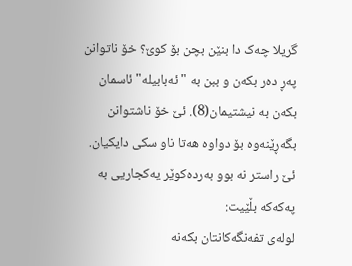گریلا چەک دا بنێن بچن بۆ کوێ؟ خۆ ناتوانن پەڕ دەر بکەن و ببن بە "ئەبابیلە" ئاسمان بکەن بە نیشتیمان(8). ئێ خۆ ناشتوانن بگەڕێنەوە بۆ دواوە هەتا ناو سکی دایکیان.
ئێ راستر نە بوو بەردەکوێر یەکجاریی بە پەکەکە بڵێیت:
لولەی تفەنگەکانتان بکەنە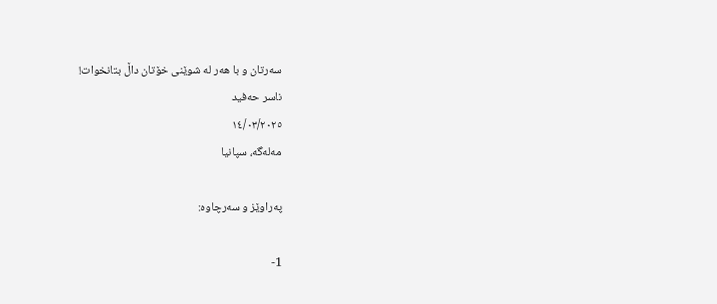سەرتان و با هەر لە شوێنی خۆتان داڵ بتانخوات!
ناسر حەفید
١٤/٠٣/٢٠٢٥
مەلەگە، سپانیا

پەراوێز و سەرچاوە:

1-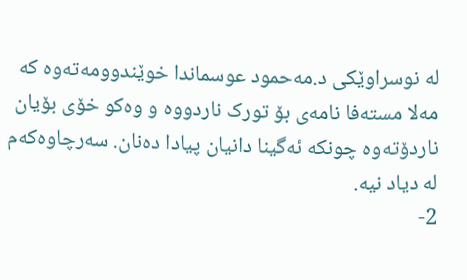لە نوسراوێکی د.مەحمود عوسماندا خوێندوومەتەوە کە مەلا مستەفا نامەی بۆ تورک ناردووە و وەکو خۆی بۆیان ناردۆتەوە چونکە ئەگینا دانیان پیادا دەنان. سەرچاوەکەم لە دیاد نیە.
2-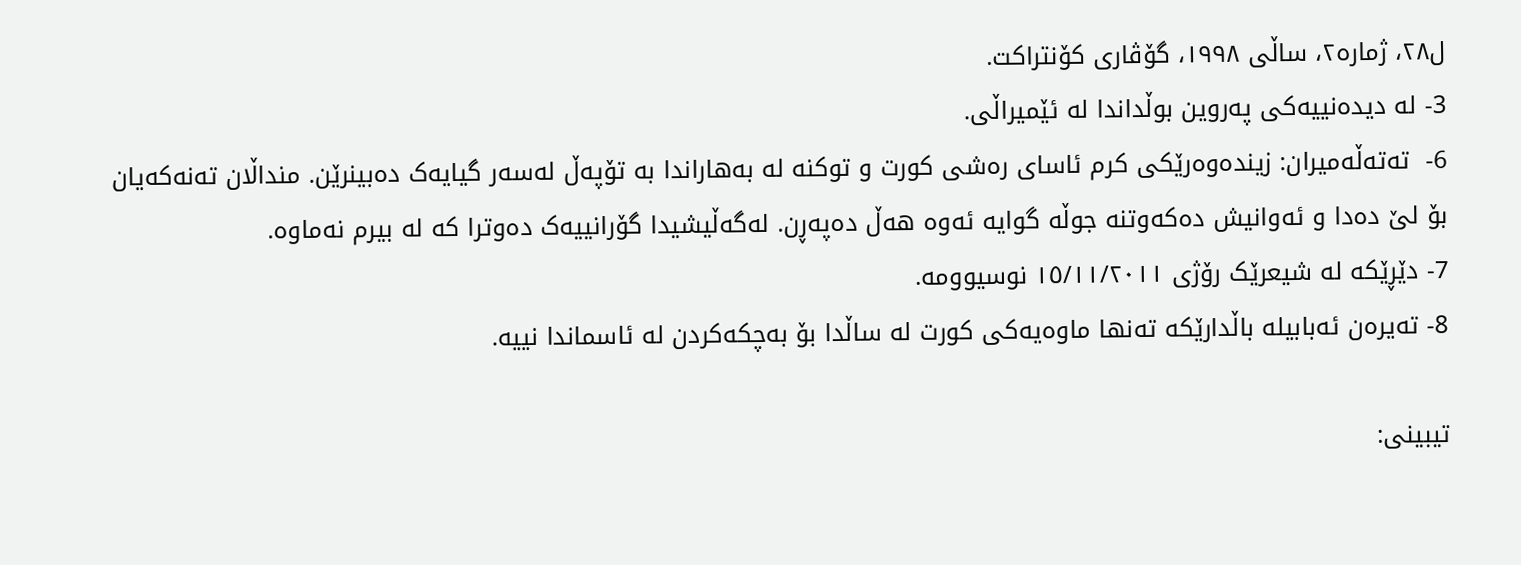ل٢٨، ژمارە٢، ساڵی ١٩٩٨، گۆڤاری کۆنتراکت.
3- لە دیدەنییەکی پەروین بوڵداندا لە ئێمیراڵی.
6-  تەتەڵەمیران: زیندەوەرێکی کرم ئاسای رەشی کورت و توکنە لە بەهاراندا بە تۆپەڵ لەسەر گیایەک دەبینرێن. منداڵان تەنەکەیان بۆ لێ دەدا و ئەوانیش دەکەوتنە جوڵە گوایە ئەوە هەڵ دەپەڕن. لەگەڵیشیدا گۆرانییەک دەوترا کە لە بیرم نەماوە.
7- دێڕێکە لە شیعرێک رۆژی ١٥/١١/٢٠١١ نوسیوومە.
8- تەیرەن ئەبابیلە باڵدارێکە تەنها ماوەیەکی کورت لە ساڵدا بۆ بەچکەکردن لە ئاسماندا نییە.

تیبینی: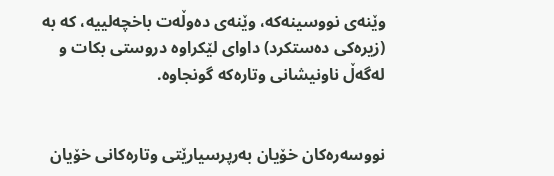وێنەی نووسینەکە، وێنەی دەوڵەت باخچەلییە، کە بە (زیرەکی دەستکرد) داوای لێکراوە دروستی بکات و لەگەڵ ناونیشانی وتارەکە گونجاوە.


نووسەرەکان خۆیان بەرپرسیارێتی وتارەکانی خۆیان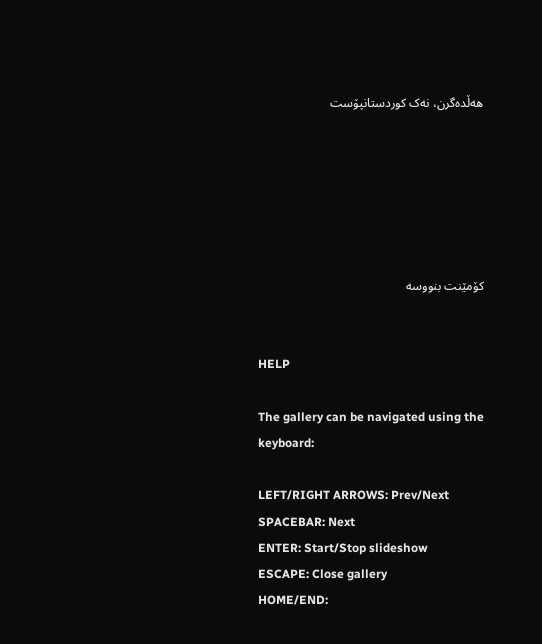هەڵدەگرن، نەک کوردستانپۆست






کۆمێنت بنووسە


HELP

The gallery can be navigated using the keyboard:

LEFT/RIGHT ARROWS: Prev/Next
SPACEBAR: Next
ENTER: Start/Stop slideshow
ESCAPE: Close gallery
HOME/END: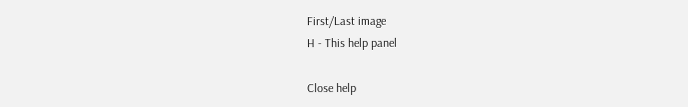First/Last image
H - This help panel

Close help